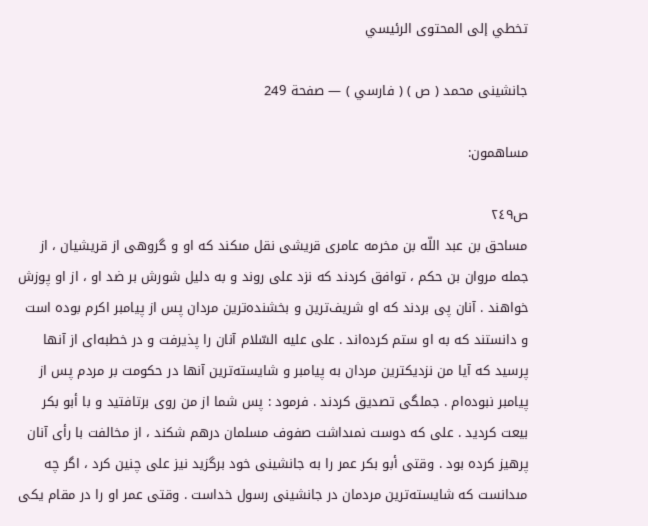تخطي إلى المحتوى الرئيسي

جانشينى محمد ( ص ) ( فارسي ) — صفحة 249

مساهمون:

ص٢٤٩
مساحق بن عبد اللّه بن مخرمه عامرى قريشى نقل مىكند كه او و گروهى از قريشيان ، از جمله مروان بن حكم ، توافق كردند كه نزد على روند و به دليل شورش بر ضد او ، از او پوزش خواهند . آنان پى بردند كه او شريف‌ترين و بخشنده‌ترين مردان پس از پيامبر اكرم بوده است و دانستند كه به او ستم كرده‌اند . على عليه السّلام آنان را پذيرفت و در خطبه‌اى از آنها پرسيد كه آيا من نزديكترين مردان به پيامبر و شايسته‌ترين آنها در حكومت بر مردم پس از پيامبر نبوده‌ام . جملگى تصديق كردند . فرمود : پس شما از من روى برتافتيد و با أبو بكر بيعت كرديد . على كه دوست نمىداشت صفوف مسلمان درهم شكند ، از مخالفت با رأى آنان پرهيز كرده بود . وقتى أبو بكر عمر را به جانشينى خود برگزيد نيز على چنين كرد ، اگر چه مىدانست كه شايسته‌ترين مردمان در جانشينى رسول خداست . وقتى عمر او را در مقام يكى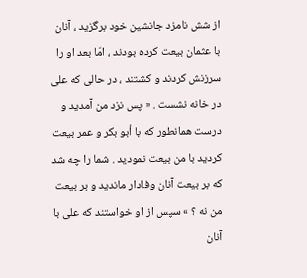از شش نامزد جانشين خود برگزيد ، آنان با عثمان بيعت كرده بودند ، امّا بعد او را سرزنش كردند و كشتند ، در حالى كه على در خانه نشست . « پس نزد من آمديد و درست همانطور كه با أبو بكر و عمر بيعت كرديد با من بيعت نموديد . شما را چه شد كه بر بيعت آنان وفادار مانديد و بر بيعت من نه ؟ » سپس از او خواستند كه على با آنان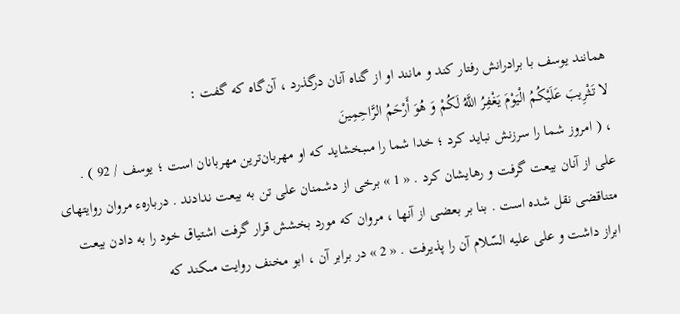همانند يوسف با برادرانش رفتار كند و مانند او از گناه آنان درگذرد ، آن‌گاه كه گفت :
لا تَثْرِيبَ عَلَيْكُمُ الْيَوْمَ يَغْفِرُ اللَّهُ لَكُمْ وَ هُوَ أَرْحَمُ الرَّاحِمِينَ
، ( امروز شما را سرزنش نبايد كرد ؛ خدا شما را مىبخشايد كه او مهربان‌ترين مهربانان است ؛ يوسف / 92 ) . على از آنان بيعت گرفت و رهايشان كرد . « 1 » برخى از دشمنان على تن به بيعت ندادند . دربارهء مروان روايتهاى متناقضى نقل شده است . بنا بر بعضى از آنها ، مروان كه مورد بخشش قرار گرفت اشتياق خود را به دادن بيعت ابراز داشت و على عليه السّلام آن را پذيرفت . « 2 » در برابر آن ، ابو مخنف روايت مىكند كه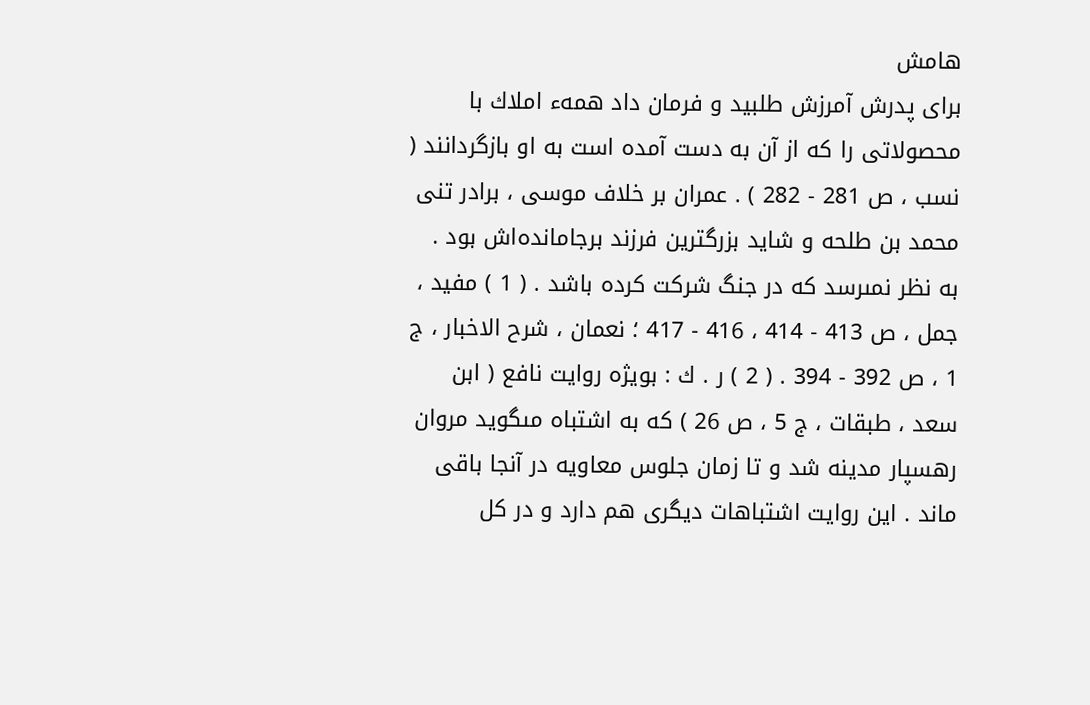هامش
براى پدرش آمرزش طلبيد و فرمان داد همهء املاك با محصولاتى را كه از آن به دست آمده است به او بازگردانند ( نسب ، ص 281 - 282 ) . عمران بر خلاف موسى ، برادر تنى محمد بن طلحه و شايد بزرگترين فرزند برجامانده‌اش بود . به نظر نمىرسد كه در جنگ شركت كرده باشد . ( 1 ) مفيد ، جمل ، ص 413 - 414 ، 416 - 417 ؛ نعمان ، شرح الاخبار ، ج 1 ، ص 392 - 394 . ( 2 ) ر . ك : بويژه روايت نافع ( ابن سعد ، طبقات ، ج 5 ، ص 26 ) كه به اشتباه مىگويد مروان رهسپار مدينه شد و تا زمان جلوس معاويه در آنجا باقى ماند . اين روايت اشتباهات ديگرى هم دارد و در كل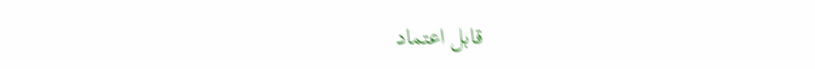قابل اعتماد